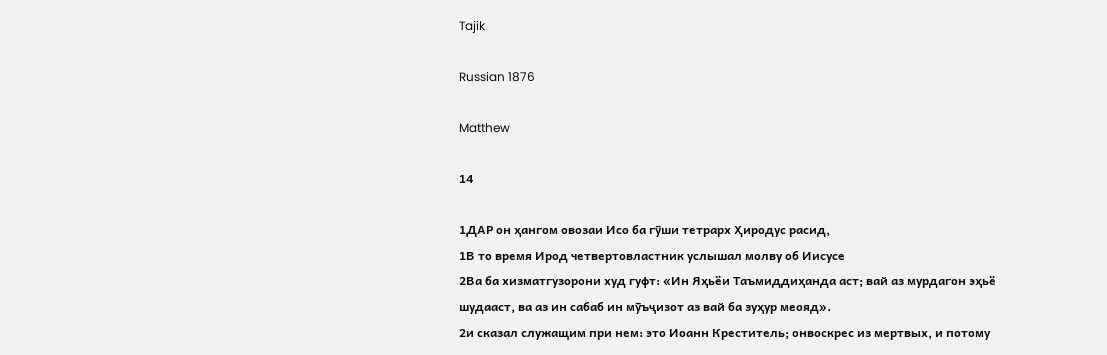Tajik

Russian 1876

Matthew

14

1ДАР он ҳангом овозаи Исо ба гӯши тетрарх Ҳиродус расид,
1В то время Ирод четвертовластник услышал молву об Иисусе
2Ва ба хизматгузорони худ гуфт: «Ин Яҳьёи Таъмиддиҳанда аст; вай аз мурдагон эҳьё шудааст, ва аз ин сабаб ин мӯъҷизот аз вай ба зуҳур меояд».
2и сказал служащим при нем: это Иоанн Креститель; онвоскрес из мертвых, и потому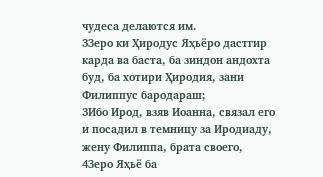чудеса делаются им.
3Зеро ки Ҳиродус Яҳьёро дастгир карда ва баста, ба зиндон андохта буд, ба хотири Ҳиродия, зани Филиппус бародараш;
3Ибо Ирод, взяв Иоанна, связал его и посадил в темницу за Иродиаду, жену Филиппа, брата своего,
4Зеро Яҳьё ба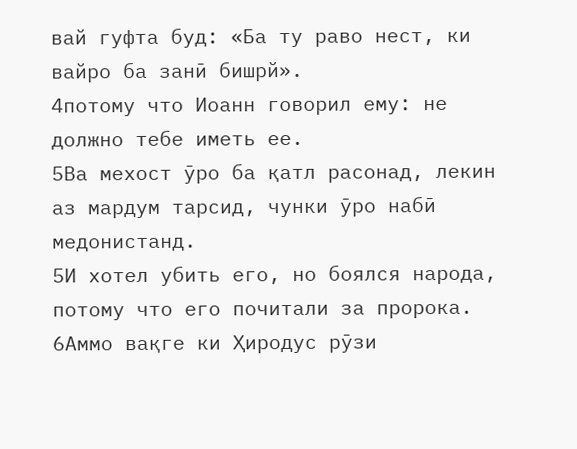вай гуфта буд: «Ба ту раво нест, ки вайро ба занӣ бишрй».
4потому что Иоанн говорил ему: не должно тебе иметь ее.
5Ва мехост ӯро ба қатл расонад, лекин аз мардум тарсид, чунки ӯро набӣ медонистанд.
5И хотел убить его, но боялся народа, потому что его почитали за пророка.
6Аммо вақге ки Ҳиродус рӯзи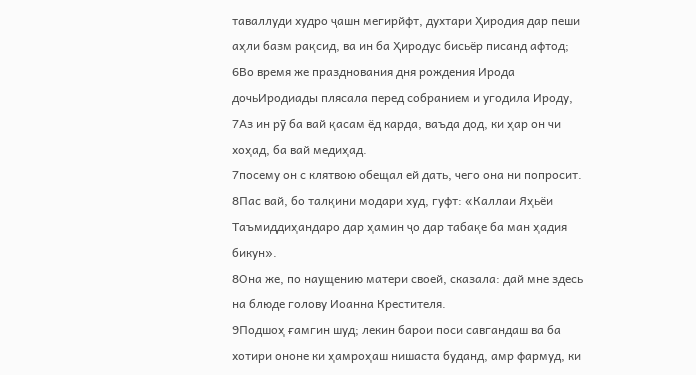таваллуди худро ҷашн мегирйфт, духтари Ҳиродия дар пеши аҳли базм рақсид, ва ин ба Ҳиродус бисьёр писанд афтод;
6Во время же празднования дня рождения Ирода дочьИродиады плясала перед собранием и угодила Ироду,
7Аз ин рӯ ба вай қасам ёд карда, ваъда дод, ки ҳар он чи хоҳад, ба вай медиҳад.
7посему он с клятвою обещал ей дать, чего она ни попросит.
8Пас вай, бо талқини модари худ, гуфт: «Каллаи Яҳьёи Таъмиддиҳандаро дар ҳамин ҷо дар табақе ба ман ҳадия бикун».
8Она же, по наущению матери своей, сказала: дай мне здесь на блюде голову Иоанна Крестителя.
9Подшоҳ ғамгин шуд; лекин барои поси савгандаш ва ба хотири ононе ки ҳамроҳаш нишаста буданд, амр фармуд, ки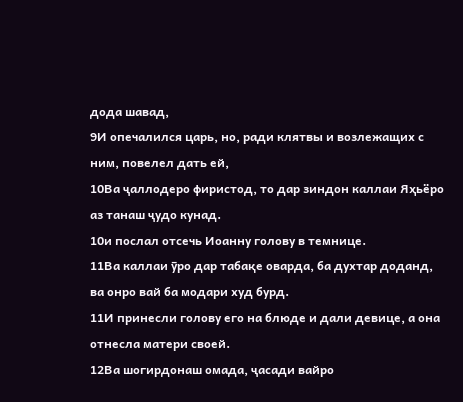дода шавад,
9И опечалился царь, но, ради клятвы и возлежащих с ним, повелел дать ей,
10Ва ҷаллодеро фиристод, то дар зиндон каллаи Яҳьёро аз танаш ҷудо кунад.
10и послал отсечь Иоанну голову в темнице.
11Ва каллаи ӯро дар табақе оварда, ба духтар доданд, ва онро вай ба модари худ бурд.
11И принесли голову его на блюде и дали девице, а она отнесла матери своей.
12Ва шогирдонаш омада, ҷасади вайро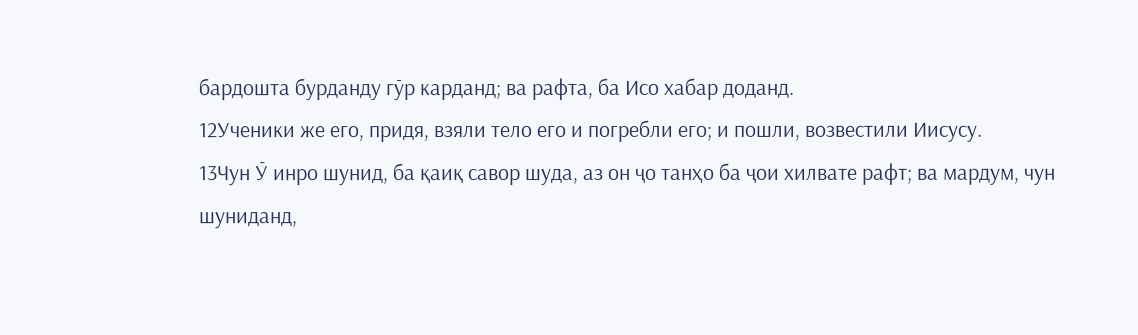бардошта бурданду гӯр карданд; ва рафта, ба Исо хабар доданд.
12Ученики же его, придя, взяли тело его и погребли его; и пошли, возвестили Иисусу.
13Чун Ӯ инро шунид, ба қаиқ савор шуда, аз он ҷо танҳо ба ҷои хилвате рафт; ва мардум, чун шуниданд,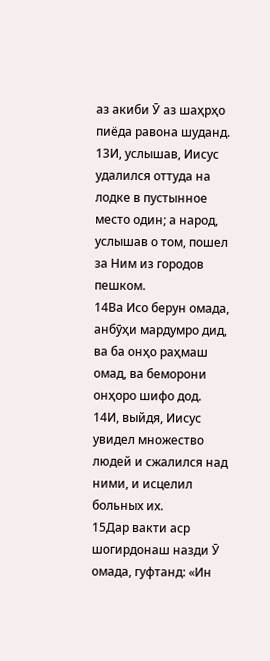аз акиби Ӯ аз шаҳрҳо пиёда равона шуданд.
13И, услышав, Иисус удалился оттуда на лодке в пустынное место один; а народ, услышав о том, пошел за Ним из городов пешком.
14Ва Исо берун омада, анбӯҳи мардумро дид, ва ба онҳо раҳмаш омад, ва беморони онҳоро шифо дод.
14И, выйдя, Иисус увидел множество людей и сжалился над ними, и исцелил больных их.
15Дар вакти аср шогирдонаш назди Ӯ омада, гуфтанд: «Ин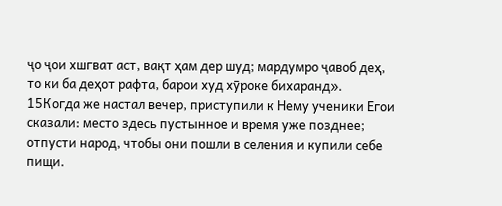ҷо ҷои хшгват аст, вақт ҳам дер шуд; мардумро ҷавоб деҳ, то ки ба деҳот рафта, барои худ хӯроке бихаранд».
15Когда же настал вечер, приступили к Нему ученики Егои сказали: место здесь пустынное и время уже позднее; отпусти народ, чтобы они пошли в селения и купили себе пищи.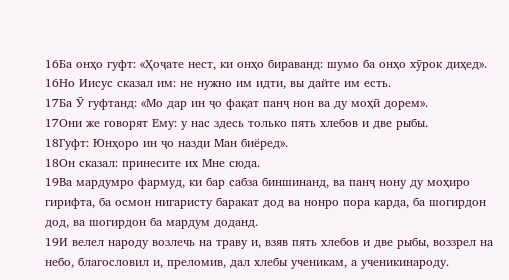16Ба онҳо гуфт: «Ҳоҷате нест, ки онҳо бираванд: шумо ба онҳо хӯрок диҳед».
16Но Иисус сказал им: не нужно им идти, вы дайте им есть.
17Ба Ӯ гуфтанд: «Мо дар ин ҷо фақат панҷ нон ва ду моҳӣ дорем».
17Они же говорят Ему: у нас здесь только пять хлебов и две рыбы.
18Гуфт: Юнҳоро ин ҷо назди Ман биёред».
18Он сказал: принесите их Мне сюда.
19Ва мардумро фармуд, ки бар сабза биншинанд, ва панҷ нону ду моҳиро гирифта, ба осмон нигаристу баракат дод ва нонро пора карда, ба шогирдон дод, ва шогирдон ба мардум доданд.
19И велел народу возлечь на траву и, взяв пять хлебов и две рыбы, воззрел на небо, благословил и, преломив, дал хлебы ученикам, а ученикинароду.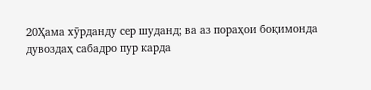20Ҳама хӯрданду сер шуданд; ва аз пораҳои боқимонда дувоздаҳ сабадро пур карда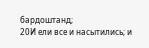бардоштанд;
20И ели все и насытились; и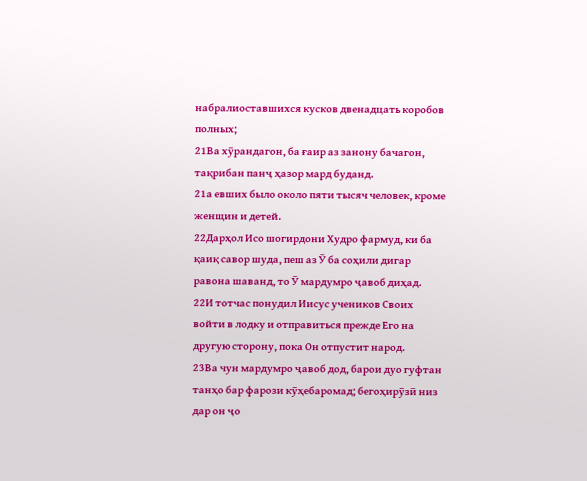набралиоставшихся кусков двенадцать коробов полных;
21Ва хӯрандагон, ба ғаир аз занону бачагон, тақрибан панҷ ҳазор мард буданд.
21а евших было около пяти тысяч человек, кроме женщин и детей.
22Дарҳол Исо шогирдони Худро фармуд, ки ба қаиқ савор шуда, пеш аз Ӯ ба соҳили дигар равона шаванд, то Ӯ мардумро ҷавоб диҳад.
22И тотчас понудил Иисус учеников Своих войти в лодку и отправиться прежде Его на другую сторону, пока Он отпустит народ.
23Ва чун мардумро ҷавоб дод, барои дуо гуфтан танҳо бар фарози кӯҳебаромад; бегоҳирӯзӣ низ дар он ҷо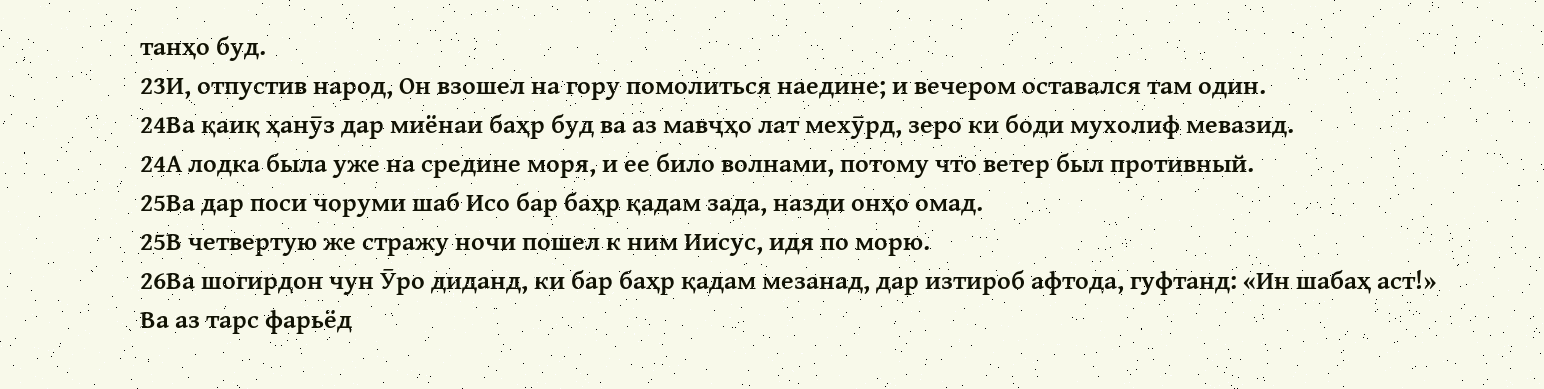танҳо буд.
23И, отпустив народ, Он взошел на гору помолиться наедине; и вечером оставался там один.
24Ва қаиқ ҳанӯз дар миёнаи баҳр буд ва аз мавҷҳо лат мехӯрд, зеро ки боди мухолиф мевазид.
24А лодка была уже на средине моря, и ее било волнами, потому что ветер был противный.
25Ва дар поси чоруми шаб Исо бар баҳр қадам зада, назди онҳо омад.
25В четвертую же стражу ночи пошел к ним Иисус, идя по морю.
26Ва шогирдон чун Ӯро диданд, ки бар баҳр қадам мезанад, дар изтироб афтода, гуфтанд: «Ин шабаҳ аст!» Ва аз тарс фарьёд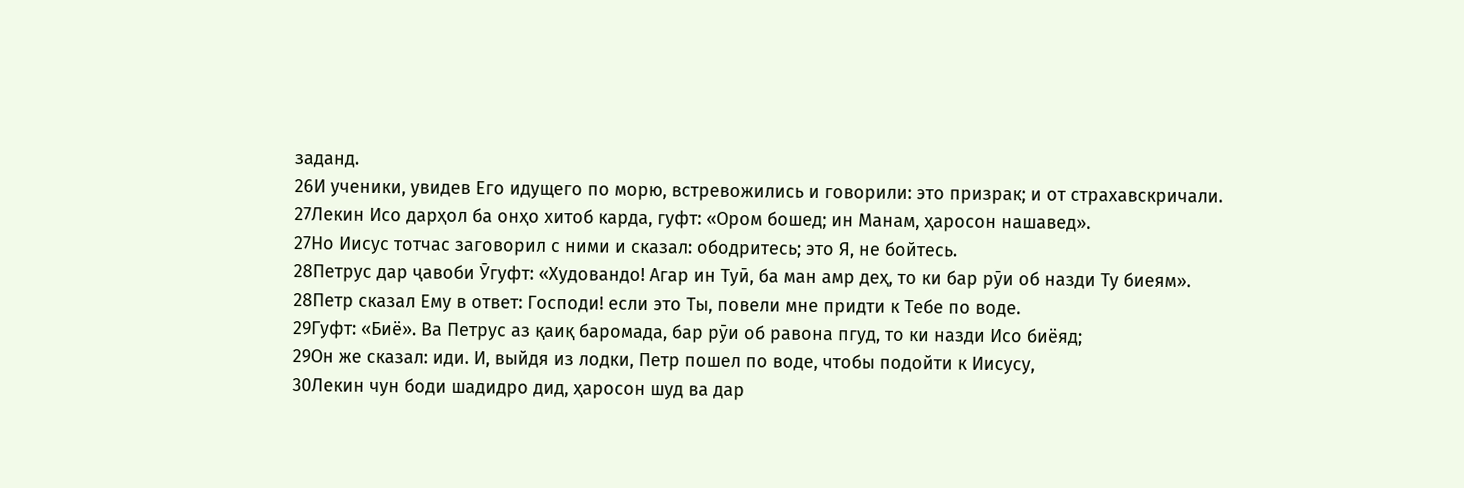заданд.
26И ученики, увидев Его идущего по морю, встревожились и говорили: это призрак; и от страхавскричали.
27Лекин Исо дарҳол ба онҳо хитоб карда, гуфт: «Ором бошед; ин Манам, ҳаросон нашавед».
27Но Иисус тотчас заговорил с ними и сказал: ободритесь; это Я, не бойтесь.
28Петрус дар ҷавоби Ӯгуфт: «Худовандо! Агар ин Туӣ, ба ман амр деҳ, то ки бар рӯи об назди Ту биеям».
28Петр сказал Ему в ответ: Господи! если это Ты, повели мне придти к Тебе по воде.
29Гуфт: «Биё». Ва Петрус аз қаиқ баромада, бар рӯи об равона пгуд, то ки назди Исо биёяд;
29Он же сказал: иди. И, выйдя из лодки, Петр пошел по воде, чтобы подойти к Иисусу,
30Лекин чун боди шадидро дид, ҳаросон шуд ва дар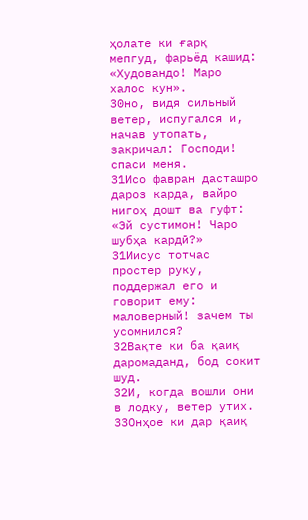ҳолате ки ғарқ мепгуд, фарьёд кашид: «Худовандо! Маро халос кун».
30но, видя сильный ветер, испугался и, начав утопать, закричал: Господи! спаси меня.
31Исо фавран дасташро дароз карда, вайро нигоҳ дошт ва гуфт: «Эй сустимон! Чаро шубҳа кардӣ?»
31Иисус тотчас простер руку, поддержал его и говорит ему: маловерный! зачем ты усомнился?
32Вақте ки ба қаиқ даромаданд, бод сокит шуд.
32И, когда вошли они в лодку, ветер утих.
33Онҳое ки дар қаиқ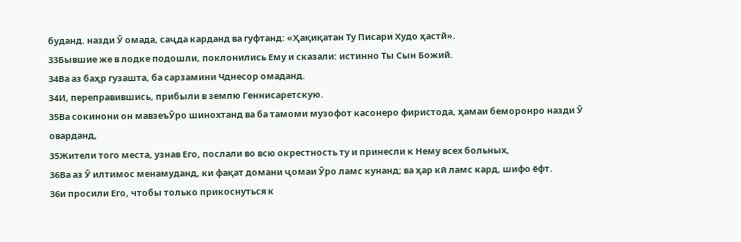буданд. назди Ӯ омада, саҷда карданд ва гуфтанд: «Ҳақиқатан Ту Писари Худо ҳастй».
33Бывшие же в лодке подошли, поклонились Ему и сказали: истинно Ты Сын Божий.
34Ва аз баҳр гузашта, ба сарзамини Чднесор омаданд.
34И, переправившись, прибыли в землю Геннисаретскую.
35Ва сокинони он мавзеъӮро шинохтанд ва ба тамоми музофот касонеро фиристода, ҳамаи беморонро назди Ӯ оварданд,
35Жители того места, узнав Его, послали во всю окрестность ту и принесли к Нему всех больных,
36Ва аз Ӯ илтимос менамуданд, ки фақат домани ҷомаи Ӯро ламс кунанд; ва ҳар кӣ ламс кард, шифо ёфт.
36и просили Его, чтобы только прикоснуться к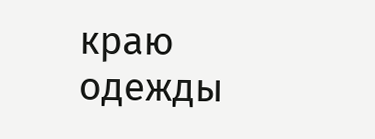краю одежды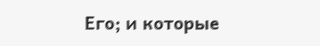Его; и которые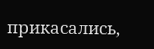прикасались,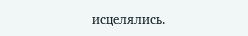исцелялись.